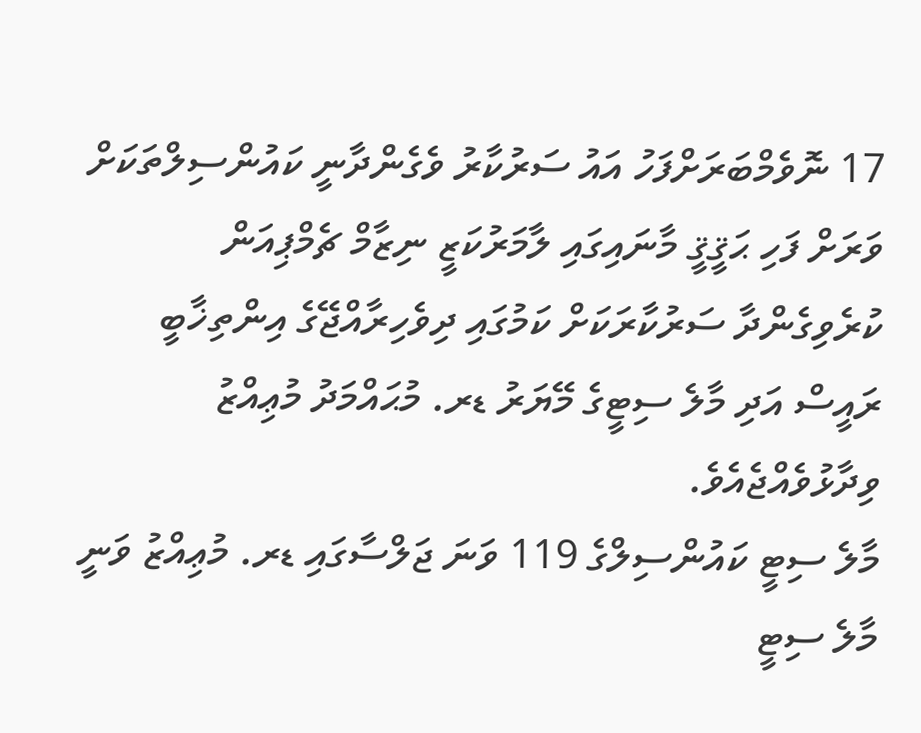17 ނޮވެމްބަރަށްފަހު އައު ސަރުކާރު ވެގެންދާނީ ކައުންސިލްތަކަށް ވަރަށް ފަހި ޙަޤީޤީ މާނައިގައި ލާމަރުކަޒީ ނިޒާމް ޗެމްޕިއަން ކުރެވިގެންދާ ސަރުކާރަކަށް ކަމުގައި ދިވެހިރާއްޖޭގެ އިންތިޚާބީ ރައީސް އަދި މާލެ ސިޓީގެ މޭޔަރު ޑރ. މުޙައްމަދު މުޢިއްޒު ވިދާޅުވެއްޖެއެވެ.
މާލެ ސިޓީ ކައުންސިލްގެ 119 ވަނަ ޖަލްސާގައި ޑރ. މުޢިއްޒު ވަނީ މާލެ ސިޓީ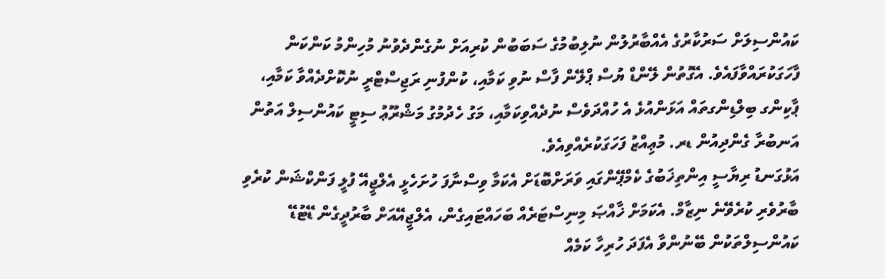ކައުންސިލަށް ސަރުކާރުގެ އެއްބާރުލުން ނުލިބުމުގެ ސަބަބުން ކުރިއަށް ނުގެންދެވުނު މުހިންމު ކަންކަން ފާހަގަކުރައްވާފައެވެ. އެގޮތުން ލޭންޑް ޔުސް ޕްލޭން ފާސް ނުވި ކަމާއި، ކުންފުނި ރަޖިސްޓްރީ ނުކޮށްދެއްވާ ކަމާއި، ޕާކިންގ ބިލްޑިންގތައް އަޅަންއުޅެ އެ ހުއްދަވެސް ނުދެއްވިކަމާއި، މަގު ހެދުމުގު މަޝްރޫޢު ސިޓީ ކައުންސިލް އަތުން އަނބުރާ ގެންދިއުން ޑރ. މުޢިއްޒު ފަހަގަކުރެއްވިއެވެ.
އަޅުގަނޑު ރިޔާސީ އިންތިޚަބުގެ ކެމްޕޭންގައި ވަރަށްބޮޑަށް އެކަމާ ވިސްނާފަ ހުށަހެޅީ އެލްޖީއޭ ފުލީ ފަންކްޝަން ކުރެވި ބާރުވެރި ކުރެވޭނެ ނިޒާމް. އެކަމަށް ޚާއްޞަ މިނިސްޓަރެއް ބަހައްޓައިގެން، އެލްޖީއޭއަށް ބާރުދީގެން ޑޭޓުޑޭ ކައުންސިލްތަކުން ބޭނުންވާ އެފަދަ ހުރިހާ ކަމެއް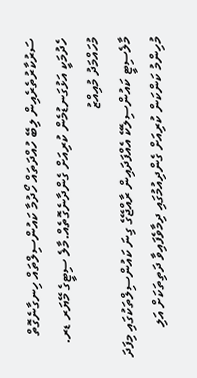ސަރުކާރުތެރެއިން ލިބޭ ހުއްދަތައް ހޯދުމާ ކައުންސިލްތައް ހިނގާނެގޮތް ހެދުމަކީ އަޅުގަނޑުމެން ކުރިއަށް ގެންދާނެގޮތެއް.މާލެ ސިޓީގެ މޭޔަރ ޑރ. މުހައްމަދު މުއިއްޒު
މާލެސިޓީ ކައުންސިލެކޭ އެއްފަދައިން ރާއްޖޭގެ ގިނަ ކައުންސިލްތަކުގައި މިފަދަ މުހިންމު ކަންކަން ކުރިއަށް ގެންދިއުމުގައި ދިމާވެފައިވާ ދަތިތަކަށް އަލި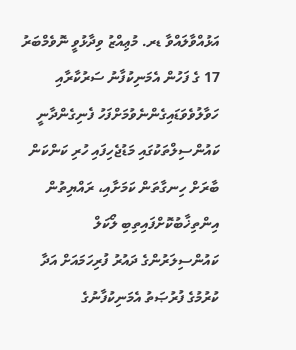އަޅުއްވާލައްވާ ޑރ. މުޢިއްޒު ވިދާޅުވީ ނޮވެމްބަރު 17 ގެ ފަހުން އެމަނިކުފާނު ސަރުކާރާއި ހަވާލުވެވަޑައިގެންނެވުމަށްފަހު ފެނިގެންދާނީ ކައުންސިލްތަކުގައި މަޑުޖެހިފައި ހުރި ކަންކަން ބާރަށް ހިނގާތަން ކަމަށާއި، ރައްޔިތުން އިންތިޚާބުކޮށްފައިތިބި ލޯކަލް ކައުންސިލަރުންގެ ދައުރު ފުރިހަމައަށް އަދާ ކުރުމުގެ ފުރުޞަތު އެމަނިކުފާނުގެ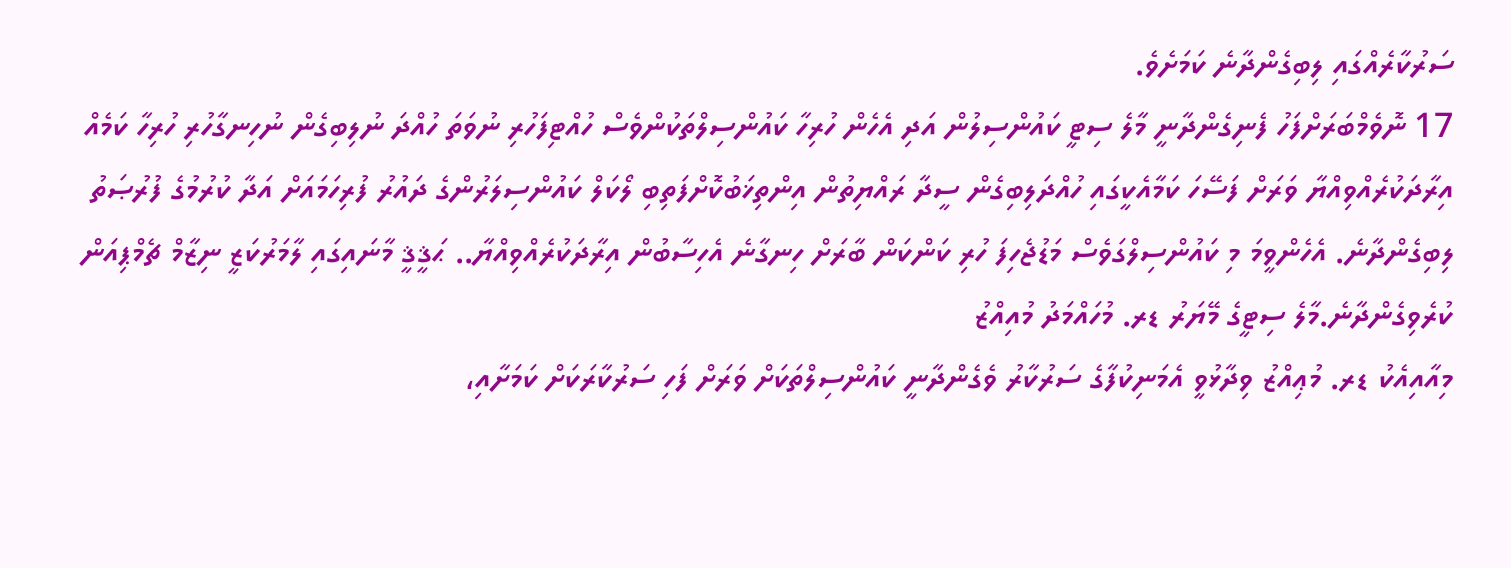ސަރުކާރެއްގައި ލިބިގެންދާނެ ކަމަށެވެ.
17 ނޮވެމްބަރަށްފަހު ފެނިގެންދާނީ މާލެ ސިޓީ ކައުންސިލުން އަދި އެހެން ހުރިހާ ކައުންސިލްތަކުންވެސް ހުއްޓިފަހުރި ނުވަތަ ހުއްދަ ނުލިބިގެން ނުހިނގާހުރި ހުރިހާ ކަމެއް އިރާދަކުރެއްވިއްޔާ ވަރަށް ފަސޭހަ ކަމާއެކީގައި ހުއްދަލިބިގެން ސީދާ ރައްޔިތުން އިންތިޚަބުކޮށްފަތިބި ލޯކަލް ކައުންސިލަރުންގެ ދައުރު ފުރިހަމައަށް އަދާ ކުރުމުގެ ފުރުޞަތު ލިބިގެންދާނެ. އެހެންވީމަ މި ކައުންސިލްގަވެސް މަޑުޖެހިފަ ހުރި ކަންކަން ބާރަށް ހިނގާނެ އެހިސާބުން އިރާދަކުރެއްވިއްޔާ.. ޙަޤީޤީ މާނައިގައި ލާމަރުކަޒީ ނިޒާމް ޗެމްޕިއަން ކުރެވިގެންދާނެ.މާލެ ސިޓީގެ މޭޔަރު ޑރ. މުހައްމަދު މުއިއްޒު
މިއާއިއެކު ޑރ. މުޢިއްޒު ވިދާޅުވީ އެމަނިކުފާގެ ސަރުކާރު ވެގެންދާނީ ކައުންސިލްތަކަށް ވަރަށް ފަހި ސަރުކާރަކަށް ކަމަށާއި،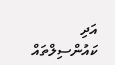އަދި ކައުންސިލްތައް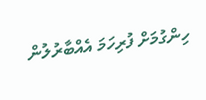ހިންގުމަށް ފުރިހަމަ އެއްބާރުލުން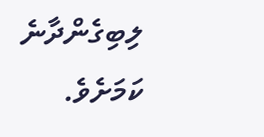ލިބިގެންދާނެ ކަމަށެވެ.